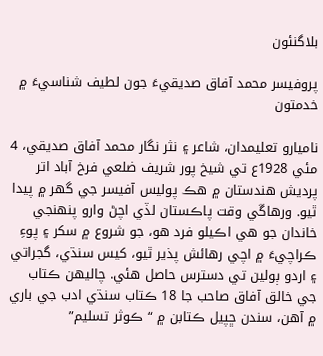بلاگنئون

پروفيسر محمد آفاق صديقيءَ جون لطيف شناسيءَ ۾ خدمتون

ناميارو تعليمدان، شاعر ۽ نثر نگار محمد آفاق صديقي، 4 مئي 1928ع تي شيخ پور شريف ضلعي فرخ آباد اتر پرديش هندستان ۾ هڪ پوليس آفيسر جي گهر ۾ پيدا ٿيو. ورهاڱي وقت پاڪستان لڏي اچڻ وارو پنهنجي خاندان جو هي اڪيلو فرد هو، جو شروع ۾ سکر ۽ پوءِ ڪراچيءَ ۾ اچي رهائش پذير ٿيو، کيس سنڌي، گجراتي ۽ اردو ٻولين تي دسترس حاصل هئي. چاليهن ڪتاب جي خالق آفاق صاحب جا 18 ڪتاب سنڌي ادب جي باري ۾ آهن، سندن ڇپيل ڪتابن ۾ “ڪوثر تسليم”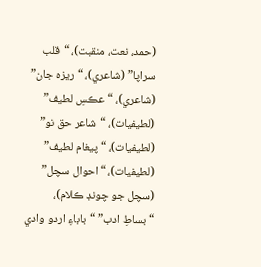(حمد، نعت، منقبت)، “قلب سراپا” (شاعري)، “ريزه جان” (شاعري)، “عڪسِ لطيف” (لطيفيات)، “شاعر حق نو” (لطيفيات)، “پيغام لطيف” (لطيفيات)، “احوال سچل” (سچل جو چونڊ ڪلام)، “بساطِ ادب” “باباءِ اردو وادي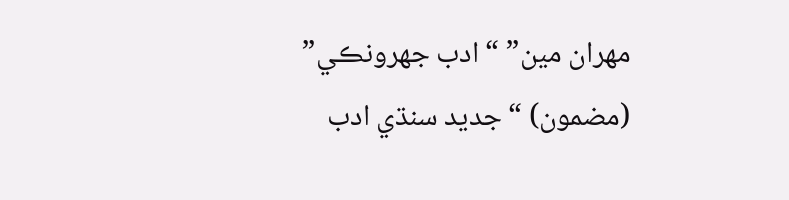مهران مين” “ادب جهرونڪي” (مضمون) “جديد سنڌي ادب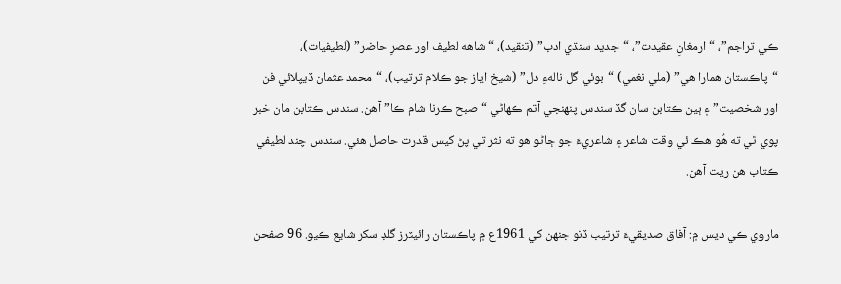ڪي تراجم”، “ارمغانِ عقيدت”، “جديد سنڌي ادب” (تنقيد)، “شاهه لطيف اور عصرِ حاضر” (لطيفيات)، “پاڪستان همارا هي” (ملي نغمي) “بوئي گل نالهءِ دل” (شيخ اياز جو ڪلام ترتيب)، “محمد عثمان ڏيپلائي فن اور شخصيت” ۽ ٻين ڪتابن سان گڏ سندس پنهنجي آتم ڪهاڻي “صبح ڪرنا شام ڪا” آهن. سندس ڪتابن مان خبر پوي ٿي ته هُو هڪ ئي وقت شاعر ۽ شاعريءَ جو ڄاڻو هو ته نثر تي پڻ کيس قدرت حاصل هئي. سندس چند لطيفي ڪتاب هن ريت آهن.

ماروي ڪي ديس ۾: آفاق صديقيءَ ترتيب ڏنو جنهن کي 1961ع ۾ پاڪستان رائيٽرز گلڊ سکر شايع ڪيو. 96 صفحن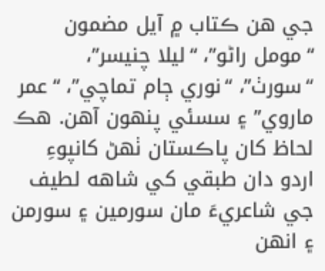جي هن ڪتاب ۾ آيل مضمون “مومل راڻو”، “ليلا چنيسر”، “سورٺ”، “نوري ڄام تماچي”، “عمر ماروي” ۽ سسئي پنهون آهن. هڪ لحاظ کان پاڪستان ٺهڻ کانپوءِ اردو دان طبقي کي شاهه لطيف جي شاعريءَ مان سورمين ۽ سورمن ۽ انهن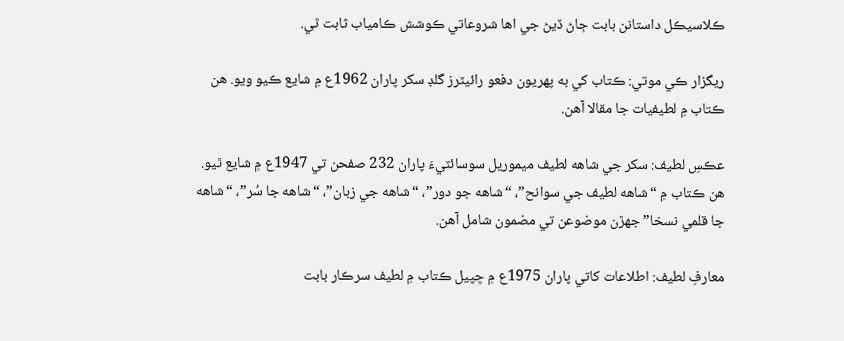ڪلاسيڪل داستانن بابت ڄاڻ ڏيڻ جي اها شروعاتي ڪوشش ڪامياب ثابت ٿي.

ريگزار ڪي موتي: ڪتاب کي به پهريون دفعو رائيٽرز گلڊ سکر پاران 1962ع ۾ شايع ڪيو ويو. هن ڪتاب ۾ لطيفيات جا مقالا آهن.

عڪسِ لطيف: سکر جي شاهه لطيف ميموريل سوسائٽيءَ پاران 232 صفحن تي 1947ع ۾ شايع ٿيو. هن ڪتاب ۾ “شاهه لطيف جي سوانح”، “شاهه جو دور”، “شاهه جي زبان”، “شاهه جا سُر”، “شاهه جا قلمي نسخا” جهڙن موضوعن تي مضمون شامل آهن.

معارفِ لطيف: اطلاعات کاتي پاران 1975ع ۾ ڇپيل ڪتاب ۾ لطيف سرڪار بابت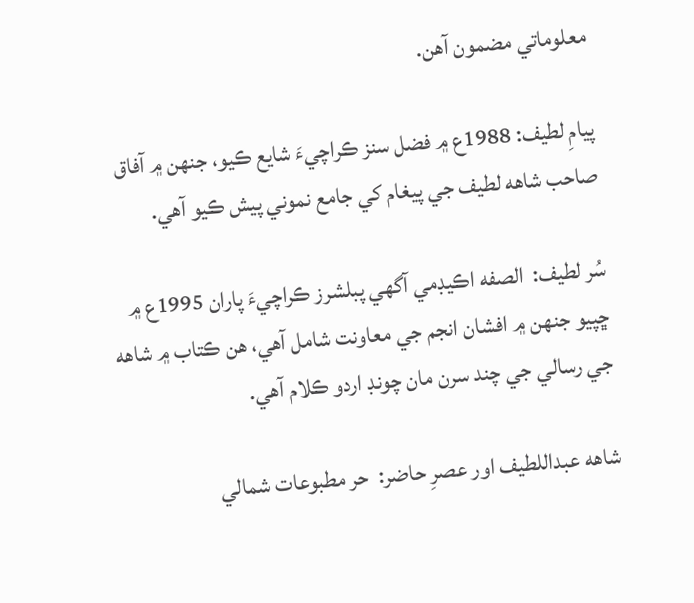معلوماتي مضمون آهن.

پيامِ لطيف: 1988ع ۾ فضل سنز ڪراچيءَ شايع ڪيو، جنهن ۾ آفاق صاحب شاهه لطيف جي پيغام کي جامع نموني پيش ڪيو آهي.

سُر لطيف:  الصفه اڪيڊمي آگهي پبلشرز ڪراچيءَ پاران 1995ع ۾ ڇپيو جنهن ۾ افشان انجم جي معاونت شامل آهي، هن ڪتاب ۾ شاهه جي رسالي جي چند سرن مان چونڊ اردو ڪلام آهي.

شاهه عبداللطيف اور عصرِ حاضر:  حر مطبوعات شمالي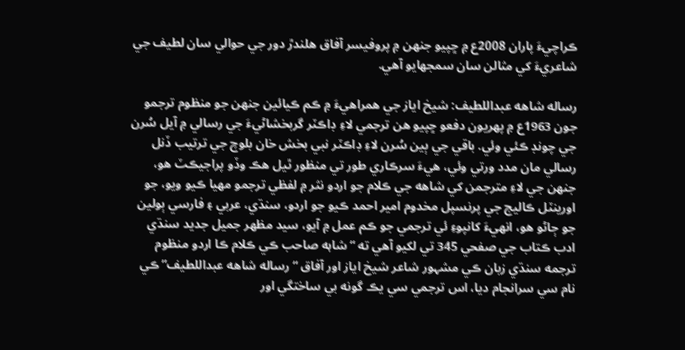ڪراچيءَ پاران 2008ع ۾ ڇپيو جنهن ۾ پروفيسر آفاق هلندڙ دور جي حوالي سان لطيف جي شاعريءَ کي مثالن سان سمجهايو آهي.

رساله شاهه عبداللطيف: شيخ اياز جي همراهيءَ ۾ ڪم ڪيائين جنهن جو منظوم ترجمو جون 1963ع ۾ پهريون دفعو ڇپيو هن ترجمي لاءِ ڊاڪٽر گربخشاڻيءَ جي رسالي ۾ آيل سُرن جي چونڊ ڪئي وئي. باقي جي ٻين سُرن لاءِ ڊاڪٽر نبي بخش خان بلوچ جي ترتيب ڏنل رسالي مان مدد ورتي وئي، هيءَ سرڪاري طور تي منظور ٿيل هڪ وڏو پراجيڪٽ هو، جنهن جي لاءِ مترجمن کي شاهه جي ڪلام جو اردو نثر ۾ لفظي ترجمو مهيا ڪيو ويو، جو اورينٽل ڪاليج جي پرنسپل مخدوم امير احمد ڪيو جو اردو، سنڌي، عربي ۽ فارسي ٻولين جو ڄاڻو هو، انهيءَ کانپوءِ ئي ترجمي جو ڪم عمل ۾ آيو، سيد مظهر جميل جديد سنڌي ادب ڪتاب جي صفحي 345 تي لکيو آهي ته “شاہه صاحب ڪي ڪلام ڪا اردو منظوم ترجمه سنڌي زبان ڪي مشہور شاعر شيخ اياز اور آفاق “رساله شاهه عبداللطيف” ڪي نام سي سرانجام ديا، اس ترجمي سي يڪ گونه بي ساختگي اور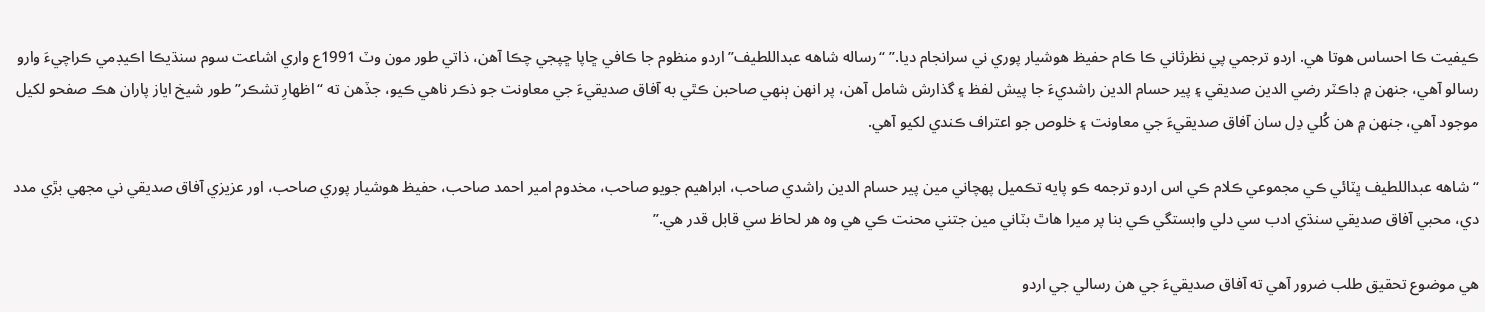ڪيفيت ڪا احساس هوتا هي. اردو ترجمي پي نظرثاني ڪا ڪام حفيظ هوشيار پوري ني سرانجام ديا.” “رساله شاهه عبداللطيف” اردو منظوم جا ڪافي ڇاپا ڇپجي چڪا آهن، ذاتي طور مون وٽ 1991ع واري اشاعت سوم سنڌيڪا اڪيڊمي ڪراچيءَ وارو رسالو آهي، جنهن ۾ ڊاڪٽر رضي الدين صديقي ۽ پير حسام الدين راشديءَ جا پيش لفظ ۽ گذارش شامل آهن، پر انهن ٻنهي صاحبن ڪٿي به آفاق صديقيءَ جي معاونت جو ذڪر ناهي ڪيو، جڏهن ته “اظهارِ تشڪر” طور شيخ اياز پاران هڪ صفحو لکيل موجود آهي، جنهن ۾ هن کُلي دِل سان آفاق صديقيءَ جي معاونت ۽ خلوص جو اعتراف ڪندي لکيو آهي.

“شاهه عبداللطيف ڀٽائي ڪي مجموعي ڪلام ڪي اس اردو ترجمه ڪو پايه تڪميل پهچاني مين پير حسام الدين راشدي صاحب، ابراهيم جويو صاحب، مخدوم امير احمد صاحب، حفيظ هوشيار پوري صاحب، اور عزيزي آفاق صديقي ني مجهي بڙي مدد دي، محبي آفاق صديقي سنڌي ادب سي دلي وابستگي ڪي بنا پر ميرا هاٿ بٽاني مين جتني محنت ڪي هي وه هر لحاظ سي قابل قدر هي.”

هي موضوع تحقيق طلب ضرور آهي ته آفاق صديقيءَ جي هن رسالي جي اردو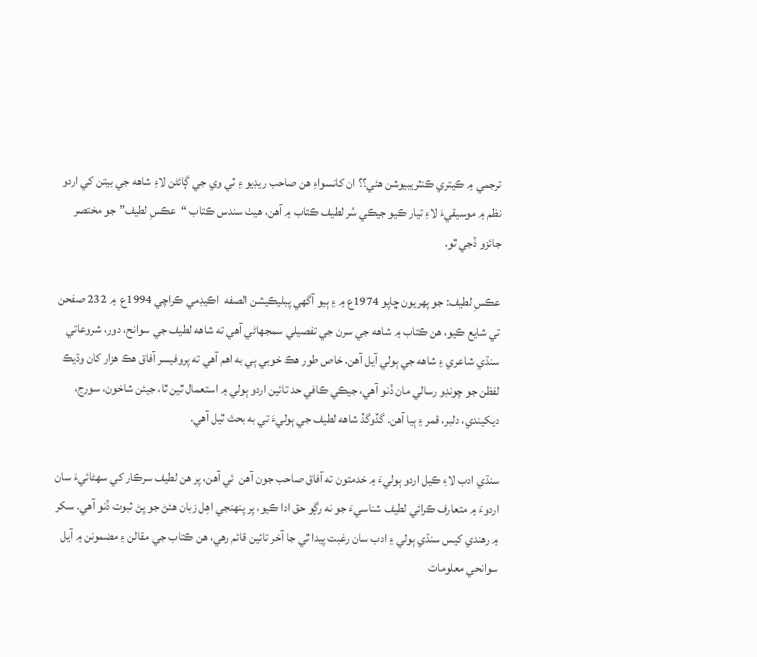ترجمي ۾ ڪيتري ڪنٽريبيوشن هئي؟؟ ان کانسواءِ هن صاحب ريڊيو ۽ ٽي وي جي ڳائڻن لاءِ شاهه جي بيتن کي اردو نظم ۾ موسيقيءَ لاءِ تيار ڪيو جيڪي سُر لطيف ڪتاب ۾ آهن، هيٺ سندس ڪتاب “عڪسِ لطيف” جو مختصر جائزو ڏجي ٿو.

عڪسِ لطيف: جو پهريون ڇاپو 1974ع ۾ ۽ ٻيو آگهي پبليڪيشن الصفه  اڪيڊمي ڪراچي 1994ع  ۾ 232 صفحن تي شايع ڪيو، هن ڪتاب ۾ شاهه جي سرن جي تفصيلي سمجهاڻي آهي ته شاهه لطيف جي سوانح، دور، شروعاتي سنڌي شاعري ۽ شاهه جي ٻولي آيل آهن. خاص طور هڪ خوبي ٻي به اهم آهي ته پروفيسر آفاق هڪ هزار کان وڌيڪ لفظن جو چونڊو رسالي مان ڏنو آهي، جيڪي ڪافي حد تائين اردو ٻولي ۾ استعمال ٿين ٿا، جيئن شاخون، سورج، ديکيندي، دلبر، قمر ۽ ٻيا آهن. گڏوگڏ شاهه لطيف جي ٻوليءَ تي به بحث ٿيل آهي.

سنڌي ادب لاءِ ڪيل اردو ٻوليءَ ۾ خدمتون ته آفاق صاحب جون آهن  ئي آهن، پر هن لطيف سرڪار کي سهڻائيءَ سان اردوءَ ۾ متعارف ڪرائي لطيف شناسيءَ جو نه رڳو حق ادا ڪيو، پر پنهنجي اهِل زبان هئڻ جو پڻ ثبوت ڏنو آهي. سکر ۾ رهندي کيس سنڌي ٻولي ۽ ادب سان رغبت پيدا ٿي جا آخر تائين قائم رهي، هن ڪتاب جي مقالن ۽ مضمونن ۾ آيل سوانحي معلومات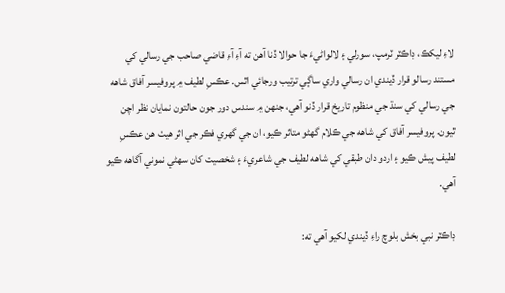لاءِ ليکڪ، ڊاڪٽر ٽرمپ، سورلي ۽ لالواڻيءَ جا حوالا ڏنا آهن ته آءِ آءِ قاضي صاحب جي رسالي کي مستند رسالو قرار ڏيندي ان رسالي واري ساڳي ترتيب ورجائي اٿس. عڪسِ لطيف ۾ پروفيسر آفاق شاهه جي رسالي کي سنڌ جي منظوم تاريخ قرار ڏنو آهي، جنهن ۾ سندس دور جون حالتون نمايان نظر اچن ٿيون. پروفيسر آفاق کي شاهه جي ڪلام گهڻو متاثر ڪيو، ان جي گهري فڪر جي اثر هيٺ هن عڪسِ لطيف پيش ڪيو ۽ اردو دان طبقي کي شاهه لطيف جي شاعريءَ ۽ شخصيت کان سهڻي نموني آگاهه ڪيو آهي.

ڊاڪٽر نبي بخش بلوچ راءِ ڏيندي لکيو آهي ته: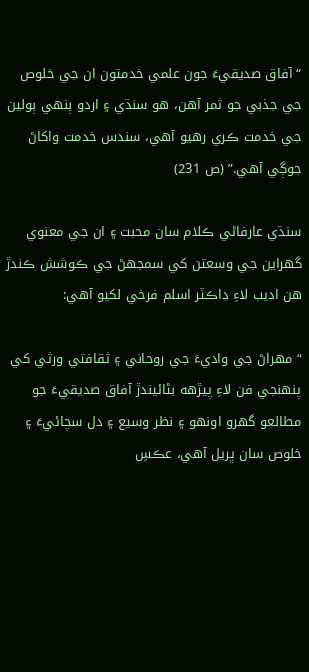“آفاق صديقيءَ جون علمي خدمتون ان جي خلوص جي جذبي جو ثمر آهن، هو سنڌي ۽ اردو ٻنهي ٻولين جي خدمت ڪري رهيو آهي، سندس خدمت واکاڻ جوڳي آهي.” (ص 231)

سنڌي عارفاڻي ڪلام سان محبت ۽ ان جي معنوي گهراين جي وسعتن کي سمجهڻ جي ڪوشش ڪندڙ هن اديب لاءِ ڊاڪٽر اسلم فرخي لکيو آهي:

“مهراڻ جي واديءَ جي روحاني ۽ ثقافتي ورثي کي پنهنجي فن لاءِ پيڙهه بڻائيندڙ آفاق صديقيءَ جو مطالعو گهرو اونهو ۽ نظر وسيع ۽ دل سچائيءَ ۽ خلوص سان ڀريل آهي، عڪسِ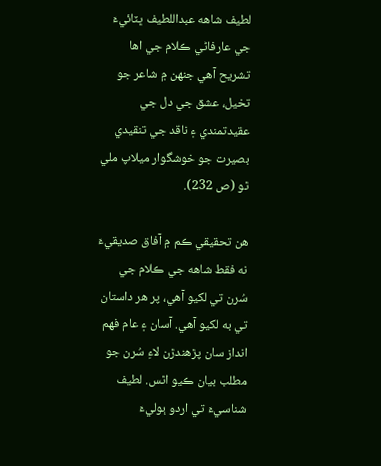لطيف شاهه عبداللطيف ڀٽائيءَ جي عارفاڻي ڪلام جي اها تشريح آهي جنهن ۾ شاعر جو تخيل، عشق جي دل جي عقيدتمندي ۽ ناقد جي تنقيدي بصيرت جو خوشگوار ميلاپ ملي ٿو (ص 232).

هن تحقيقي ڪم ۾ آفاق صديقيءَ نه فقط شاهه جي ڪلام جي سُرن تي لکيو آهي، پر هر داستان تي به لکيو آهي. آسان ۽ عام فهم انداز سان پڙهندڙن لاءِ سُرن جو مطلب بيان ڪيو اٿس. لطيف شناسيءَ تي اردو ٻوليءَ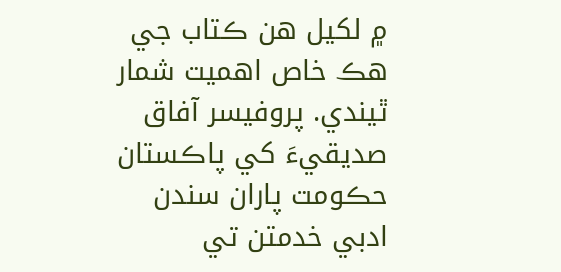۾ لکيل هن ڪتاب جي هڪ خاص اهميت شمار ٿيندي. پروفيسر آفاق صديقيءَ کي پاڪستان حڪومت پاران سندن ادبي خدمتن تي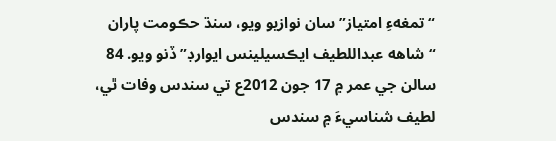“تمغهءِ امتياز” سان نوازيو ويو، سنڌ حڪومت پاران “شاهه عبداللطيف ايڪسيلينس ايوارڊ” ڏنو ويو. 84 سالن جي عمر ۾ 17 جون 2012ع تي سندس وفات ٿي، لطيف شناسيءَ ۾ سندس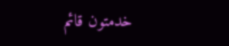خدمتون قائم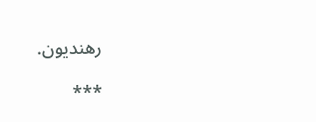رهنديون.

***